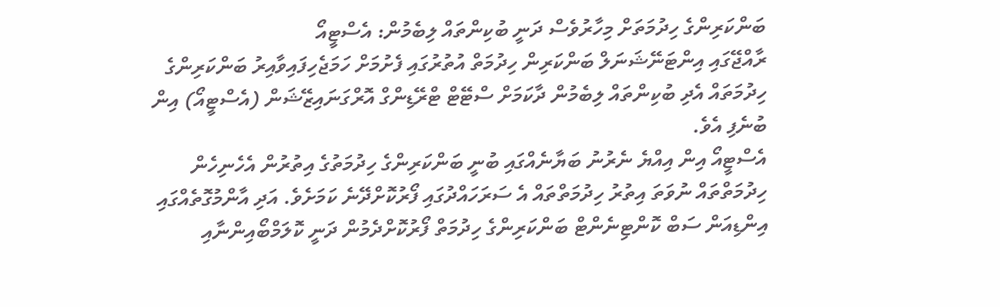ބަންކަރިންގެ ހިދުމަތަށް މިހާރުވެސް ދަނީ ބުކިންތައް ލިބެމުން: އެސްޓީއޯ
ރާއްޖޭގައި އިންޓަނޭޝަނަލް ބަންކަރިން ހިދުމަތް އުތުރުގައި ފެށުމަށް ހަމަޖެހިފައިވާއިރު ބަންކަރިންގެ ހިދުމަތައް އެދި ބުކިންތައް ލިބެމުން ދާކަމަށް ސްޓޭޓް ޓްރޭޑިންގް އޮރްގަނައިޒޭޝަން (އެސްޓީއޯ) އިން ބުނެފި އެވެ.
އެސްޓީއޯ އިން އިއްޔެ ނެރުނު ބަޔާނެއްގައި ބުނީ ބަންކަރިންގެ ހިދުމަތުގެ އިތުރުން އެހެނިހެން ހިދުމަތްތައް ނުވަތަ އިތުރު ހިދުމަތްތައް އެ ސަރަހައްދުގައި ފޯރުކޮށްދޭނެ ކަމަށެވެ. އަދި އާންމުގޮތެއްގައި އިންޑިއަން ސަބް ކޮންޓިނެންޓް ބަންކަރިންގެ ހިދުމަތް ފޯރުކޮށްދެމުން ދަނީ ކޮލަމްބޯއިންނާއި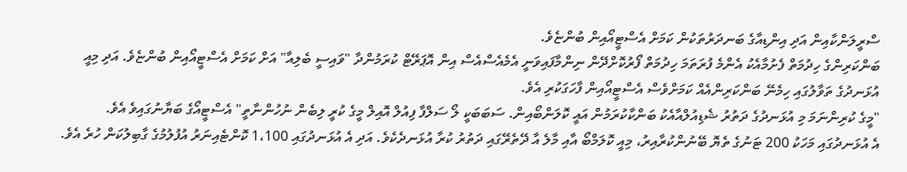ސްރީލަންކާއިން އަދި އިންޑިއާގެ ބަނދަރުތަކުން ކަމަށް އެސްޓީއޯއިން ބުންޏެވެ.
ބަންކަރިންގެ ހިދުމަތް ފެށުމާއެކު އެންމެ ފުރަތަމަ ހިދުމަތް ފޯރުކޮށްދޭން ނިންމާފައިވަނީ އެމެއެސްއެސް އިން އޮޕަރޭޓް ކުރަމުންދާ "ވައިސީ ބެލިއާ" އަށް ކަމަށް އެސްޓީއޯއިން ބުންޏެވެ. އަދި މިއީ އުޅަނދުގެ ތަވާލުގައި ހިމެނޭ ބަންކަރިންއެއް ކަމަށްވެސް އެސްޓީއޯއިން ފާހަގަކުރި އެވެ.
"މީގެ ކުރިންނަމަ މި އުޅަނދުގެ ދަތުރު ޝެޑިއުލްއާއެކު ބަންކާކުރަމުން އައީ ކޮލަންބޯއިން. ސަބަބަކީ ލޯ ސަލްފާ ފިއުލް އޮއިލް މީގެ ކުރީ ލިބެން ނުހުންނާތީ" އެސްޓީއޯގެ ބަޔާނުގައިވެ އެވެ.
އެ އުޅަނދުގައި މަހަކު 200 ޓަނުގެ ތެޔޮ ބޭނުންކުރާއިރު، މިއީ ކޮލަމްބޯ އާއި މާލެ އާ ދޭތެރޭގައި ދަތުރު ކުރާ އުޅަނދެކެވެ. އަދި އެ އުޅަނދުގައި 1،100 ކޮންޓެއިނަރު އުފުލުމުގެ ގާބިލުކަން ހުރެ އެވެ.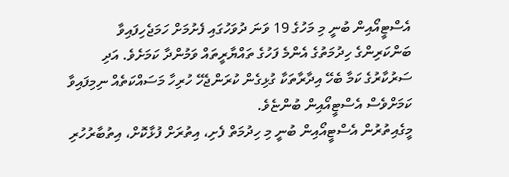އެސްޓީއޯއިން ބުނީ މި މަހުގެ 19 ވަނަ ދުވަހުގައި ފެށުމަށް ހަމަޖެހިފައިވާ ބަންކަރިންގެ ހިދުމަތުގެ އެންމެ ފަހުގެ ތައްޔާރީތައް ވަމުންދާ ކަމަށެވެ. އަދި ސަރުކާރުގެ ކަމާ ބެހޭ އިދާރާތަކާ ގުޅިގެން ކުރަންޖެހޭ ހުރިހާ މަސައްކަތެއް ނިމިފައިވާ ކަމަށްވެސް އެސްޓީއޯއިން ބުންޏެވެ.
މީގެއިތުރުން އެސްޓީއޯއިން ބުނީ މި ހިދުމަތް ފެށި، އިތުރަށް ފުޅާކޮށް، އިތުބާރުހުރި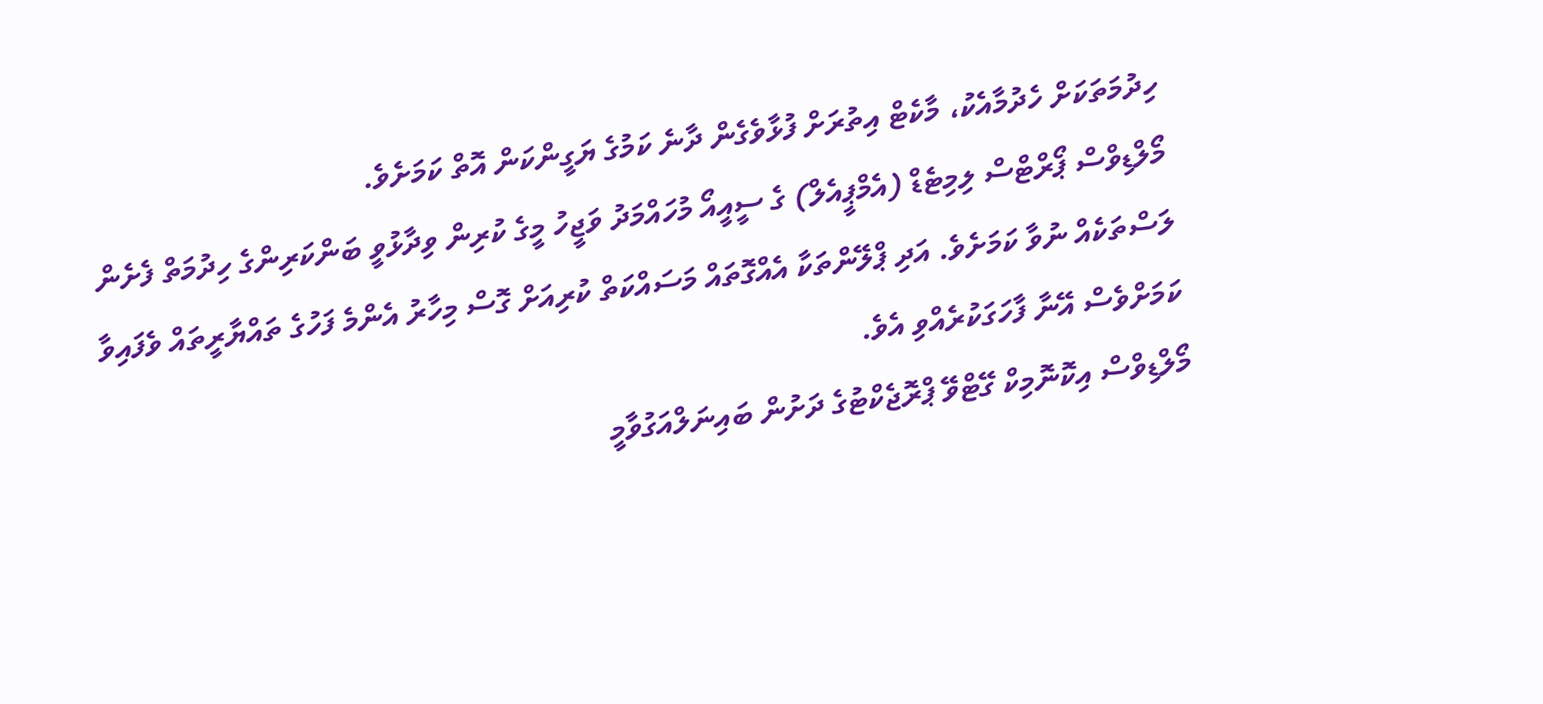ހިދުމަތަކަށް ހެދުމާއެކު، މާކެޓް އިތުރަށް ފުޅާވެގެން ދާނެ ކަމުގެ ޔަގީންކަން އޮތް ކަމަށެވެ.
މޯލްޑިވްސް ޕޯރްޓްސް ލިމިޓެޑް (އެމްޕީއެލް) ގެ ސީއީއޯ މުހައްމަދު ވަޖީހު މީގެ ކުރިން ވިދާޅުވީ ބަންކަރިންގެ ހިދުމަތް ފެށެން ލަސްތަކެއް ނުވާ ކަމަށެވެ. އަދި ޕްލޭންތަކާ އެއްގޮތައް މަސައްކަތް ކުރިއަށް ގޮސް މިހާރު އެންމެ ފަހުގެ ތައްޔާރީތައް ވެފައިވާ ކަމަށްވެސް އޭނާ ފާހަގަކުރެއްވި އެވެ.
މޯލްޑިވްސް އިކޮނޮމިކް ގޭޓްވޭ ޕްރޮޖެކްޓުގެ ދަށުން ބައިނަލްއަގުވާމީ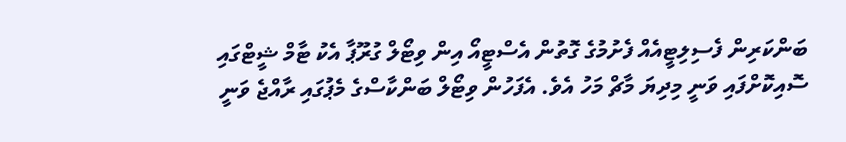ބަންކަރިން ފެސިލިޓީއެއް ފެށުމުގެ ގޮތުން އެސްޓީއޯ އިން ވިޓޯލް ގުރޫޕާ އެކު ޓާމް ޝީޓްގައި ސޮއިކޮށްފައި ވަނީ މިދިޔަ މާޗް މަހު އެވެ. އެފަހުން ވިޓޯލް ބަންކާސްގެ މެޕުގައި ރާއްޖެ ވަނީ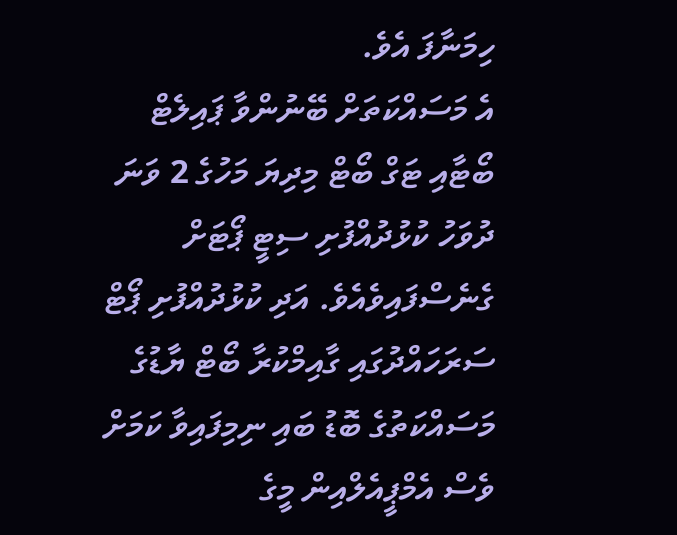ހިމަނާފަ އެވެ.
އެ މަސައްކަތަށް ބޭނުންވާ ޕައިލެޓް ބޯޓާއި ޓަގް ބޯޓް މިދިޔަ މަހުގެ 2 ވަނަ ދުވަހު ކުޅުދުއްފުށި ސިޓީ ޕޯޓަށް ގެނެސްފައިވެއެވެ. އަދި ކުޅުދުއްފުށި ޕޯޓް ސަރަހައްދުގައި ގާއިމްކުރާ ބޯޓް ޔާޑުގެ މަސައްކަތުގެ ބޮޑު ބައި ނިމިފައިވާ ކަމަށް ވެސް އެމްޕީއެލްއިން މީގެ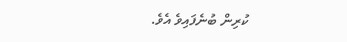ކުރިން ބުނެފައިވެ އެވެ.